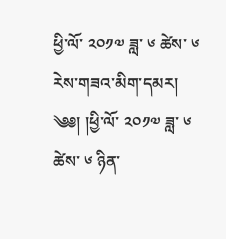ཕྱི་ལོ་ ༢༠༡༧ ཟླ་ ༦ ཚེས་ ༦ རེས་གཟའ་མིག་དམར།
༄༅། །ཕྱི་ལོ་ ༢༠༡༧ ཟླ་ ༦ ཚེས་ ༦ ཉིན་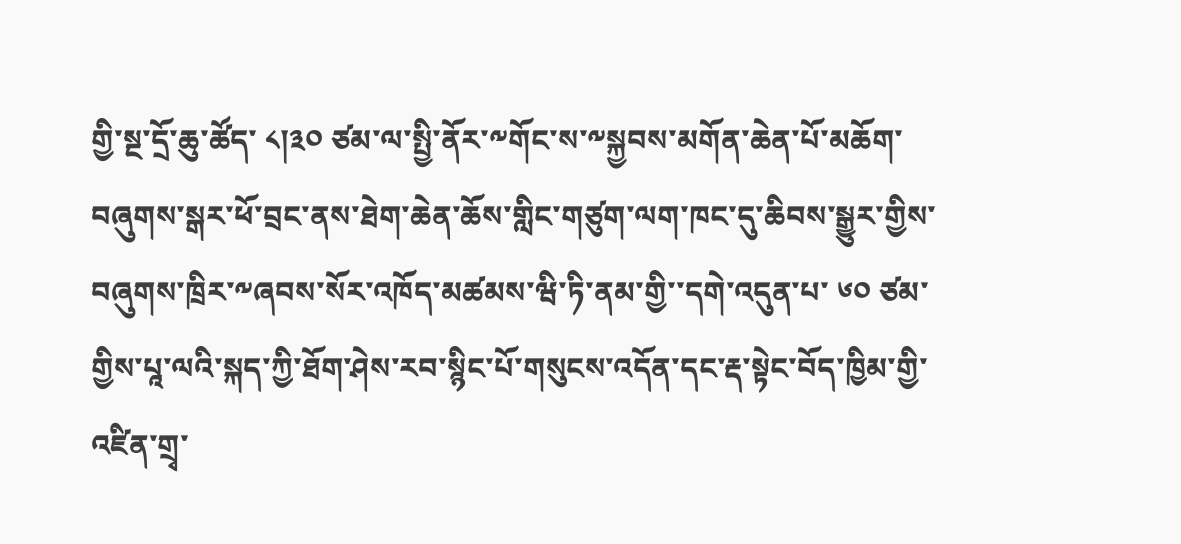གྱི་སྔ་དྲོ་ཆུ་ཚོད་ ༨།༣༠ ཙམ་ལ་སྤྱི་ནོར་༸གོང་ས་༸སྐྱབས་མགོན་ཆེན་པོ་མཆོག་བཞུགས་སྒར་ཕོ་བྲང་ནས་ཐེག་ཆེན་ཆོས་གླིང་གཙུག་ལག་ཁང་དུ་ཆིབས་སྒྱུར་གྱིས་བཞུགས་ཁྲིར་༸ཞབས་སོར་འཁོད་མཚམས་ཝི་ཏི་ནམ་གྱི་་དགེ་འདུན་པ་ ༦༠ ཙམ་གྱིས་པཱ་ལའི་སྐད་ཀྱི་ཐོག་ཤེས་རབ་སྙིང་པོ་གསུངས་འདོན་དང་རྡ་སྟེང་བོད་ཁྱིམ་གྱི་འཛིན་གྲྭ་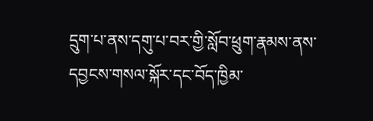དྲུག་པ་ནས་དགུ་པ་བར་གྱི་སློབ་ཕྲུག་རྣམས་ནས་དབྱངས་གསལ་སྐོར་དང་བོད་ཁྱིམ་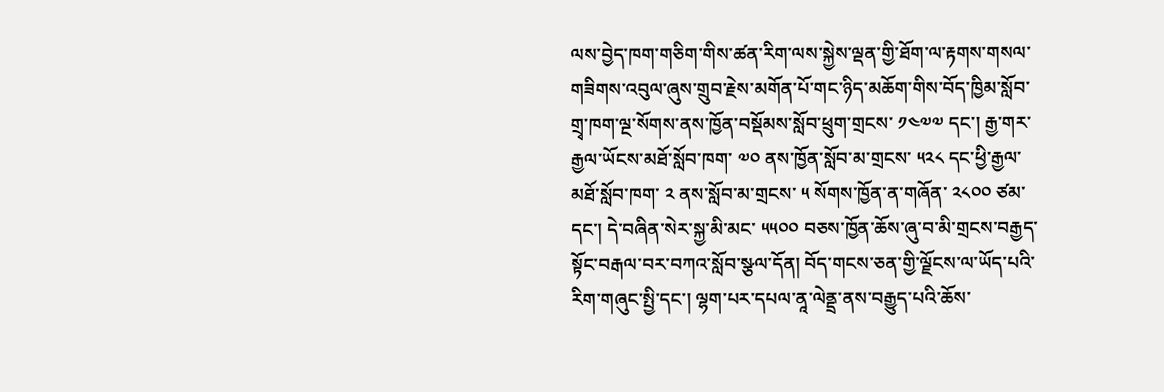ལས་བྱེད་ཁག་གཅིག་གིས་ཚན་རིག་ལས་སྐྱེས་ལྡན་གྱི་ཐོག་ལ་རྟགས་གསལ་གཟིགས་འབུལ་ཞུས་གྲུབ་རྗེས་མགོན་པོ་གང་ཉིད་མཆོག་གིས་བོད་ཁྱིམ་སློབ་གྲྭ་ཁག་ལྔ་སོགས་ནས་ཁྱོན་བསྡོམས་སློབ་ཕྲུག་གྲངས་ ༡༤༧༧ དང་། རྒྱ་གར་རྒྱལ་ཡོངས་མཐོ་སློབ་ཁག་ ༧༠ ནས་ཁྱོན་སློབ་མ་གྲངས་ ༥༢༨ དང་ཕྱི་རྒྱལ་མཐོ་སློབ་ཁག་ ༢ ནས་སློབ་མ་གྲངས་ ༥ སོགས་ཁྱོན་ན་གཞོན་ ༢༨༠༠ ཙམ་དང་། དེ་བཞིན་སེར་སྐྱ་མི་མང་ ༥༥༠༠ བཅས་ཁྱོན་ཆོས་ཞུ་བ་མི་གྲངས་བརྒྱད་སྟོང་བརྒལ་བར་བཀའ་སློབ་སྩལ་དོན། བོད་གངས་ཅན་གྱི་ལྗོངས་ལ་ཡོད་པའི་རིག་གཞུང་སྤྱི་དང་། ལྷག་པར་དཔལ་ནཱ་ལེནྡྲ་ནས་བརྒྱུད་པའི་ཆོས་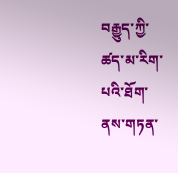བརྒྱུད་ཀྱི་ཚད་མ་རིག་པའི་ཐོག་ནས་གཏན་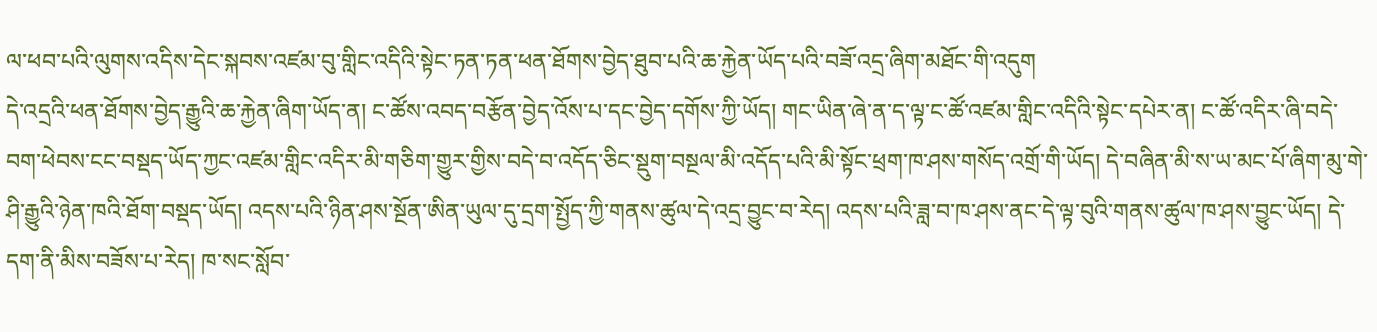ལ་ཕབ་པའི་ལུགས་འདིས་དེང་སྐབས་འཛམ་བུ་གླིང་འདིའི་སྟེང་ཏན་ཏན་ཕན་ཐོགས་བྱེད་ཐུབ་པའི་ཆ་རྐྱེན་ཡོད་པའི་བཟོ་འདྲ་ཞིག་མཐོང་གི་འདུག
དེ་འདྲའི་ཕན་ཐོགས་བྱེད་རྒྱུའི་ཆ་རྐྱེན་ཞིག་ཡོད་ན། ང་ཚོས་འབད་བརྩོན་བྱེད་འོས་པ་དང་བྱེད་དགོས་ཀྱི་ཡོད། གང་ཡིན་ཞེ་ན་ད་ལྟ་ང་ཚོ་འཛམ་གླིང་འདིའི་སྟེང་དཔེར་ན། ང་ཚོ་འདིར་ཞི་བདེ་བག་ཕེབས་ངང་བསྡད་ཡོད་ཀྱང་འཛམ་གླིང་འདིར་མི་གཅིག་གྱུར་གྱིས་བདེ་བ་འདོད་ཅིང་སྡུག་བསྔལ་མི་འདོད་པའི་མི་སྟོང་ཕྲག་ཁ་ཤས་གསོད་འགྲོ་གི་ཡོད། དེ་བཞིན་མི་ས་ཡ་མང་པོ་ཞིག་མུ་གེ་ཤི་རྒྱུའི་ཉེན་ཁའི་ཐོག་བསྡད་ཡོད། འདས་པའི་ཉིན་ཤས་སྔོན་ཨིན་ཡུལ་དུ་དྲག་སྤྱོད་ཀྱི་གནས་ཚུལ་དེ་འདྲ་བྱུང་བ་རེད། འདས་པའི་ཟླ་བ་ཁ་ཤས་ནང་དེ་ལྟ་བུའི་གནས་ཚུལ་ཁ་ཤས་བྱུང་ཡོད། དེ་དག་ནི་མིས་བཟོས་པ་རེད། ཁ་སང་སློབ་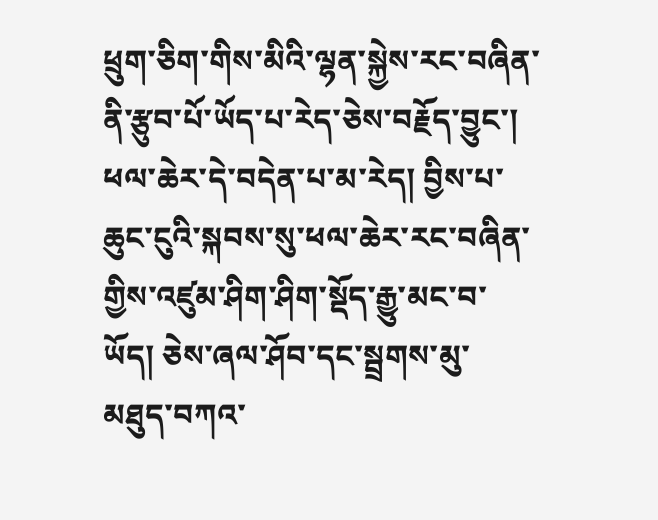ཕྲུག་ཅིག་གིས་མིའི་ལྷན་སྐྱེས་རང་བཞིན་ནི་རྩུབ་པོ་ཡོད་པ་རེད་ཅེས་བརྗོད་བྱུང་། ཕལ་ཆེར་དེ་བདེན་པ་མ་རེད། བྱིས་པ་ཆུང་ངུའི་སྐབས་སུ་ཕལ་ཆེར་རང་བཞིན་གྱིས་འཛུམ་ཤིག་ཤིག་སྡོད་རྒྱུ་མང་བ་ཡོད། ཅེས་ཞལ་ཤོབ་དང་སྦྲགས་མུ་མཐུད་བཀའ་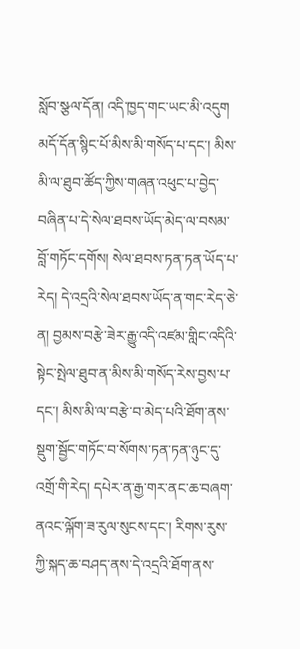སློབ་སྩལ་དོན། འདི་ཁྱད་གང་ཡང་མི་འདུག མདོ་དོན་སྙིང་པོ་མིས་མི་གསོད་པ་དང་། མིས་མི་ལ་ཐུབ་ཚོད་ཀྱིས་གཞན་འཕུང་པ་བྱེད་བཞིན་པ་དེ་སེལ་ཐབས་ཡོད་མེད་ལ་བསམ་བློ་གཏོང་དགོས། སེལ་ཐབས་ཏན་ཏན་ཡོད་པ་རེད། དེ་འདྲའི་སེལ་ཐབས་ཡོད་ན་གང་རེད་ཅེ་ན། བྱམས་བརྩེ་ཟེར་རྒྱུ་འདི་འཛམ་གླིང་འདིའི་སྟེང་སྤེལ་ཐུབ་ན་མིས་མི་གསོད་རེས་བྱས་པ་དང་། མིས་མི་ལ་བརྩེ་བ་མེད་པའི་ཐོག་ནས་སྡུག་སྦྱོང་གཏོང་བ་སོགས་ཏན་ཏན་ཉུང་དུ་འགྲོ་གི་རེད། དཔེར་ན་རྒྱ་གར་ནང་ཆ་བཞག་ནའང་ལྐོག་ཟ་རུལ་སུངས་དང་། རིགས་རུས་ཀྱི་སྐད་ཆ་བཤད་ནས་དེ་འདྲའི་ཐོག་ནས་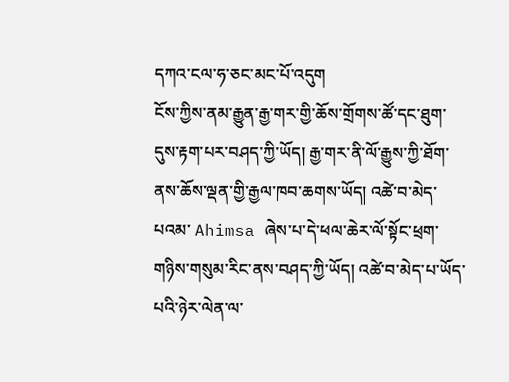དཀའ་ངལ་ཧ་ཅང་མང་པོ་འདུག
ངོས་ཀྱིས་ནམ་རྒྱུན་རྒྱ་གར་གྱི་ཆོས་གྲོགས་ཚོ་དང་ཐུག་དུས་རྟག་པར་བཤད་ཀྱི་ཡོད། རྒྱ་གར་ནི་ལོ་རྒྱུས་ཀྱི་ཐོག་ནས་ཆོས་ལྡན་གྱི་རྒྱལ་ཁབ་ཆགས་ཡོད། འཚེ་བ་མེད་པའམ་ Ahimsa ཞེས་པ་དེ་ཕལ་ཆེར་ལོ་སྟོང་ཕྲག་གཉིས་གསུམ་རིང་ནས་བཤད་ཀྱི་ཡོད། འཚེ་བ་མེད་པ་ཡོད་པའི་ཉེར་ལེན་ལ་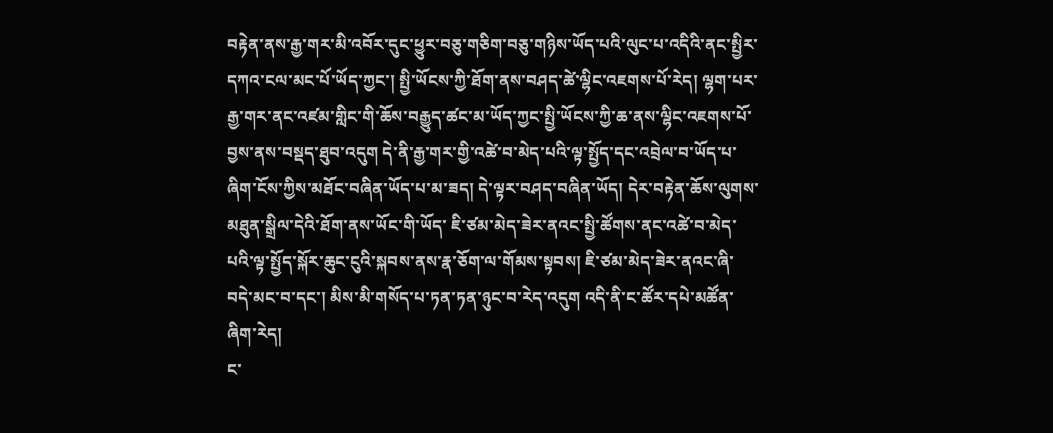བརྟེན་ནས་རྒྱ་གར་མི་འབོར་དུང་ཕྱུར་བཅུ་གཅིག་བཅུ་གཉིས་ཡོད་པའི་ལུང་པ་འདིའི་ནང་སྤྱིར་དཀའ་ངལ་མང་པོ་ཡོད་ཀྱང་། སྤྱི་ཡོངས་ཀྱི་ཐོག་ནས་བཤད་ཚེ་ལྷིང་འཇགས་པོ་རེད། ལྷག་པར་རྒྱ་གར་ནང་འཛམ་གླིང་གི་ཆོས་བརྒྱུད་ཚང་མ་ཡོད་ཀྱང་སྤྱི་ཡོངས་ཀྱི་ཆ་ནས་ལྷིང་འཇགས་པོ་བྱས་ནས་བསྡད་ཐུབ་འདུག དེ་ནི་རྒྱ་གར་གྱི་འཚེ་བ་མེད་པའི་ལྟ་སྤྱོད་དང་འབྲེལ་བ་ཡོད་པ་ཞིག་ངོས་ཀྱིས་མཐོང་བཞིན་ཡོད་པ་མ་ཟད། དེ་ལྟར་བཤད་བཞིན་ཡོད། དེར་བརྟེན་ཆོས་ལུགས་མཐུན་སྒྲིལ་དེའི་ཐོག་ནས་ཡོང་གི་ཡོད་ ཇི་ཙམ་མེད་ཟེར་ནའང་སྤྱི་ཚོགས་ནང་འཚེ་བ་མེད་པའི་ལྟ་སྤྱོད་སྐོར་ཆུང་ངུའི་སྐབས་ནས་རྣ་ཅོག་ལ་གོམས་སྟབས། ཇི་ཙམ་མེད་ཟེར་ནའང་ཞི་བདེ་མང་བ་དང་། མིས་མི་གསོད་པ་ཏན་ཏན་ཉུང་བ་རེད་འདུག འདི་ནི་ང་ཚོར་དཔེ་མཚོན་ཞིག་རེད།
ང་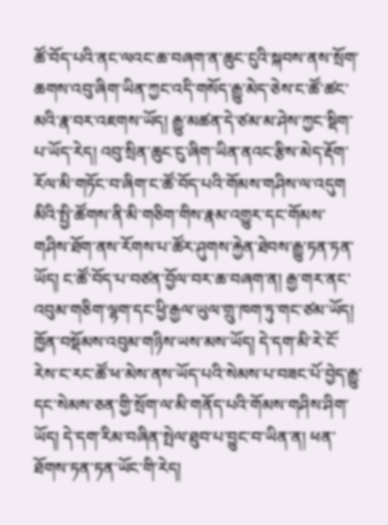ཚོ་བོད་པའི་ནང་ལའང་ཆ་བཞག་ན་ཆུང་ངུའི་སྐབས་ནས་སྲོག་ཆགས་འབུ་ཞིག་ཡིན་ཀྱང་འདི་གསོད་རྒྱུ་མེད་ཅེས་ང་ཚོ་ཚང་མའི་རྣ་བར་འཇགས་ཡོད། རྒྱུ་མཚན་དེ་ཙམ་མ་ཤེས་ཀྱང་སྡིག་པ་ཡོད་རེད། འབུ་སྲིན་ཆུང་ངུ་ཞིག་ཡིན་ནའང་རྩིས་མེད་རྡོག་རོལ་མི་གཏོང་བ་ཞིག་ང་ཚོ་བོད་པའི་གོམས་གཤིས་ལ་འདུག མིའི་སྤྱི་ཚོགས་ནི་མི་གཅིག་གིས་རྣམ་འགྱུར་དང་གོམས་གཤིས་ཐོག་ནས་རོགས་པ་ཚོར་ཤུགས་རྐྱེན་ཐེབས་རྒྱུ་ཏན་ཏན་ཡོད། ང་ཚོ་བོད་པ་བཙན་བྱོལ་བར་ཆ་བཞག་ན། རྒྱ་གར་ནང་འབུམ་གཅིག་ལྷག་དང་ཕྱི་རྒྱལ་ཡུལ་གྲུ་ཁག་ཏུ་གང་ཙམ་ཡོད། ཁྱོན་བསྡོམས་འབུམ་གཉིས་ཡས་མས་ཡོད། དེ་དག་མི་རེ་ངོ་རེས་ང་རང་ཚོ་ཕ་མེས་ནས་ཡོད་པའི་སེམས་པ་བཟང་པོ་བྱེད་རྒྱུ་དང་སེམས་ཅན་གྱི་སྲོག་ལ་མི་གནོད་པའི་གོམས་གཤིས་ཤིག་ཡོད། དེ་དག་རིམ་བཞིན་སྤེལ་ཐུབ་པ་བྱུང་བ་ཡིན་ན། ཕན་ཐོགས་ཏན་ཏན་ཡོང་གི་རེད།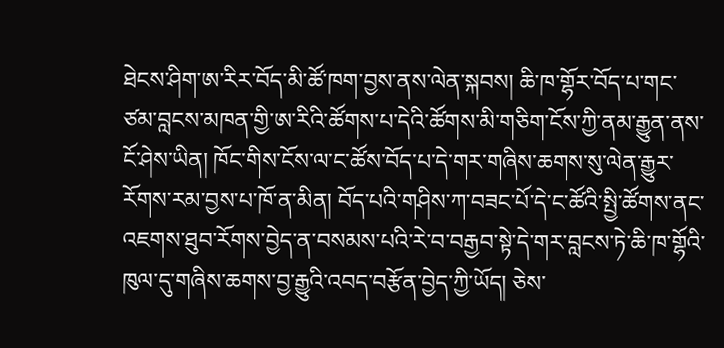ཐེངས་ཤིག་ཨ་རིར་བོད་མི་ཚོ་ཁག་བྱས་ནས་ལེན་སྐབས། ཆི་ཁ་གྷོར་བོད་པ་གང་ཙམ་བླངས་མཁན་གྱི་ཨ་རིའི་ཚོགས་པ་དེའི་ཚོགས་མི་གཅིག་ངོས་ཀྱི་ནམ་རྒྱུན་ནས་ངོ་ཤེས་ཡིན། ཁོང་གིས་ངོས་ལ་ང་ཚོས་བོད་པ་དེ་གར་གཞིས་ཆགས་སུ་ལེན་རྒྱུར་རོགས་རམ་བྱས་པ་ཁོ་ན་མིན། བོད་པའི་གཤིས་ཀ་བཟང་པོ་དེ་ང་ཚོའི་སྤྱི་ཚོགས་ནང་འཇགས་ཐུབ་རོགས་བྱེད་ན་བསམས་པའི་རེ་བ་བརྒྱབ་སྟེ་དེ་གར་བླངས་ཏེ་ཆི་ཁ་གྷོའི་ཁུལ་དུ་གཞིས་ཆགས་བྱ་རྒྱུའི་འབད་བརྩོན་བྱེད་ཀྱི་ཡོད། ཅེས་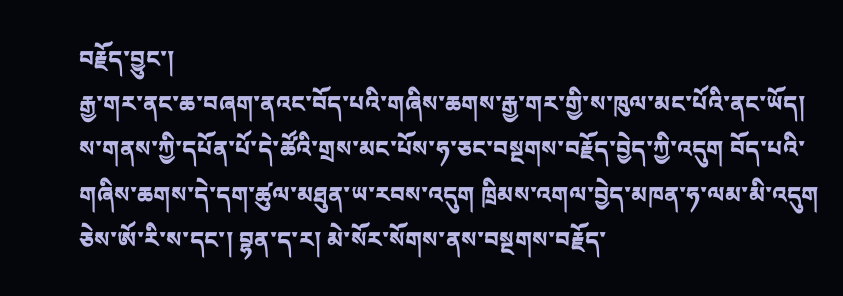བརྗོད་བྱུང་།
རྒྱ་གར་ནང་ཆ་བཞག་ནའང་བོད་པའི་གཞིས་ཆགས་རྒྱ་གར་གྱི་ས་ཁུལ་མང་པོའི་ནང་ཡོད། ས་གནས་ཀྱི་དཔོན་པོ་དེ་ཚོའི་གྲས་མང་པོས་ཧ་ཅང་བསྔགས་བརྗོད་བྱེད་ཀྱི་འདུག བོད་པའི་གཞིས་ཆགས་དེ་དག་ཚུལ་མཐུན་ཡ་རབས་འདུག ཁྲིམས་འགལ་བྱེད་མཁན་ཧ་ལམ་མི་འདུག ཅེས་ཨོ་རི་ས་དང་། བྷན་ད་ར། མེ་སོར་སོགས་ནས་བསྔགས་བརྗོད་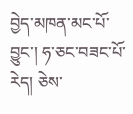བྱེད་མཁན་མང་པོ་བྱུང་། ཧ་ཅང་བཟང་པོ་རེད། ཅེས་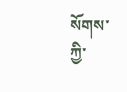སོགས་ཀྱི་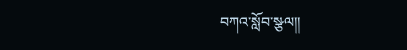བཀའ་སློབ་སྩལ།།